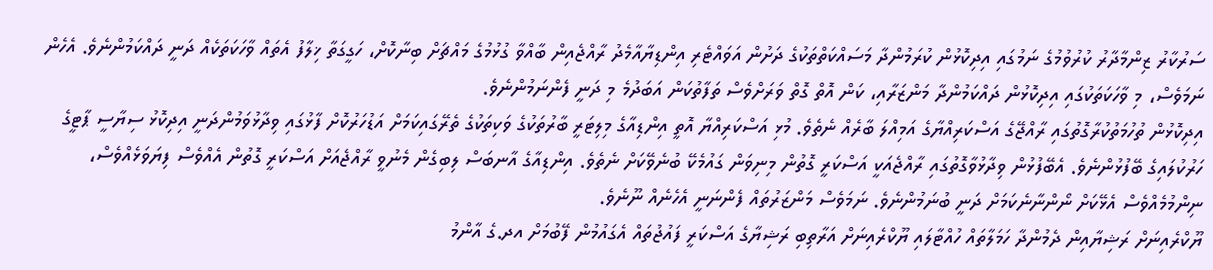ސަރުކާރު ޒިންމާދާރު ކުރުވުމުގެ ނަމުގައި އިދިކޮޅުން ކުރަމުންދާ މަސައްކަތްތަކުގެ ދަށުން އަވައްޓެރި އިންޑިޔާއާމެދު ރާއްޖެއިން ބާއްވާ ގުޅުމުގެ މައްޗަށް ބިނާކޮށް، ހަގީގަތާ ޚިލާފު އެތައް ވާހަކަތަކެއް ދަނީ ދައްކަމުންނެވެ. އެހެން ނަމަވެސް، މި ވާހަކަތަކުގައި އިދިކޮޅުން ދައްކަމުންދާ މަންޒަރާއި، ކަން އޮތް ގޮތް ވަރަށްވެސް ތަފާތުކަން އަބަދުމެ މި ދަނީ ފެންނަމުންނެވެ.
އިދިކޮޅުން ތުހުމަތުކުރާގޮތުގައި ރާއްޖޭގެ އަސްކަރިއްޔާގެ އަމިއްލަ ބާރެއް ނެތެވެ. މުޅި އަސްކަރިއްޔާ އޮތީ އިންޑިއާގެ މިލިޓަރީ ބާރުތަކުގެ ވަކިތަކުގެ ތެރޭގައިކަމަށް އަޑުހަރުކޮށް ފާޅުގައި ވިދާޅުވަމުންދަނީ އިދިކޮޅު ސިޔާސީ ޕާޓީގެ ހަރުކުލައިގެ ބޭފުޅުންނެވެ. އެބޭފުޅުން ވިދާޅުވާގޮތުގައި ރާއްޖެއަކީ އަސްކަރީ ގޮތުން މިނިވަން ގައުމެކޭ ބުނެވޭކަށް ނެތެވެ. އިންޑިއާގެ އާނބަސް ލިބިގެން މެނުވީ ރާއްޖެއަށް އަސްކަރީ ގޮތުން އެއްވެސް ފިޔަވަޅެއްވެސް، ނިންމުމެއްވެސް އެޅޭކަށް ނޯންނާނެކަމަށް ދަނީ ބުނަމުންނެވެ. ނަމަވެސް މަންޒަރުތައް ފެންނަނީ އެހެނެއް ނޫނެވެ.
ޔޫކްރެއިނަށް ރަޝިޔާއިން ދެމުންދާ ހަމަލާތައް ހުއްޓާލައި ޔޫކްރެއިނަށް އަރާތިބި ރަޝިޔާގެ އަސްކަރީ ފައުޖުތައް އެގައުމުން ފޭބުމަށް އދ.ގެ އާންމު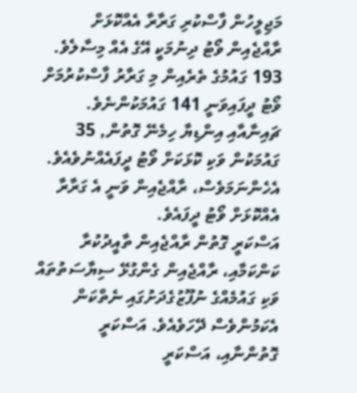މަޖިލީހުން ފާސްކުރި ގަރާރާ އެއްކޮޅަށް ރާއްޖެއިން ވޯޓު ދިނުމަކީ އޭގެ އެއް މިސާލެވެ. 193 ގައުމުގެ ތެރެއިން މި ގަރާރު ފާސްކުރުމަށް ވޯޓު ދީފައިވަނީ 141 ގައުމަކުންނެވެ. ޗައިނާއާއި އިންޑިޔާ ހިމެނޭ ގޮތުން, 35 ގައުމަކުން ވަކި ކޮޅަކަށް ވޯޓު ދީފައެއްނުވެއެވެ. އެހެންނަމަވެސް، ރާއްޖެއިން ވަނީ އެ ގަރާރާ އެއްކޮޅަށް ވޯޓު ދީފައެވެ.
އަސްކަރީ ގޮތުން ރާއްޖެއިން ތާއީދުކުރާ ކަންކަމާއި، ރާއްޖެއިން ގެންގުޅޭ ސިޔާސަތުތައް ވަކި ގައުމެއްގެ ނުފޫޒުގެދަށުގައި ނެތްކަން އެކަމުންވެސް ދޭހަވެއެވެ. އަސްކަރީ ގޮތުންނާއި، އަސްކަރީ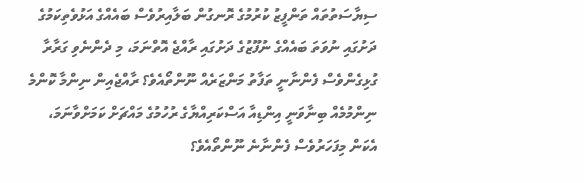ސިޔާސަތުތައް ތަންފީޒު ކުރުމުގެ ރޮނގުން ބަލާއިރުވެސް ބައެއްގެ އަޅުވެތިކަމުގެ ދަށުގައި ނުވަތަ ބައެއްގެ ނުފޫޒުގެ ދަށުގައި ރާއްޖެ އޮތްނަމަ، މި ދެންނެވި ގަރާރާ ގުޅިގެންވެސް ފެންނާނީ ތަފާތު މަންޒަރެއް ނޫންތޯއެވެ؟ ރާއްޖެއިން ނިންމާ ކޮންމެ ނިންމުމެއް ބިނާވަނީ އިންޑިއާ އަސްކަރިއްޔާގެ ރުހުމުގެ މައްޗަށް ކަމަށްވާނަމަ، އެކަން މިފަހަރުވެސް ފެންނާނެ ނޫންތޯއެވެ؟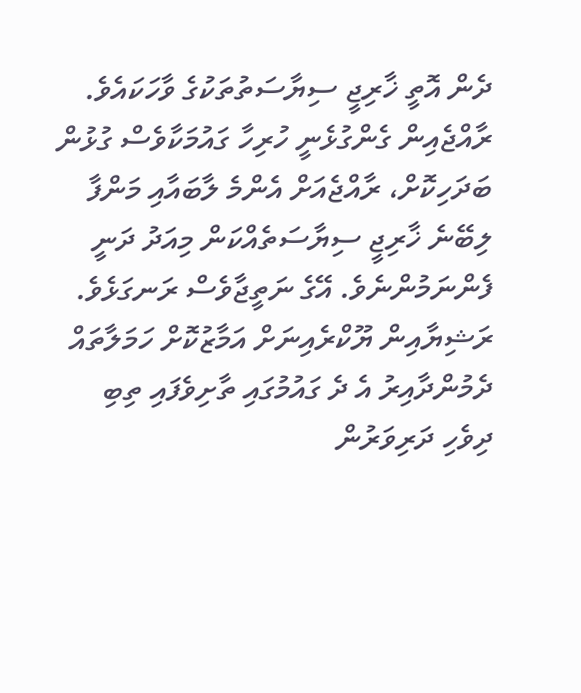ދެން އޮތީ ޚާރިޖީ ސިޔާސަތުތަކުގެ ވާހަކައެވެ. ރާއްޖެއިން ގެންގުޅެނީ ހުރިހާ ގައުމަކާވެސް ގުޅުން ބަދަހިކޮށް، ރާއްޖެއަށް އެންމެ ލާބައާއި މަންފާ ލިބޭނެ ޚާރިޖީ ސިޔާސަތެއްކަން މިއަދު ދަނީ ފެންނަމުންނެވެ. އޭގެ ނަތީޖާވެސް ރަނގަޅެވެ. ރަޝިޔާއިން ޔޫކްރެއިނަށް އަމާޒުކޮށް ހަމަލާތައް ދެމުންދާއިރު އެ ދެ ގައުމުގައި ތާށިވެފައި ތިބި ދިވެހި ދަރިވަރުން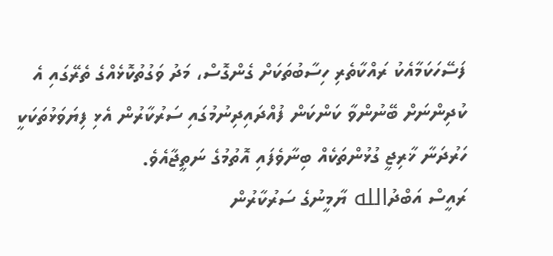ފަސޭހަކަމާއެކު ރައްކާތެރި ހިސާބުތަކަށް ގެންގޮސް، މަދު ވަގުތުކޮޅެއްގެ ތެރޭގައި އެ ކުދިންނަށް ބޭނުންވާ ކަންކަން ފުއްދައިދިނުމުގައި ސަރުކާރުން އެޅި ފިޔަވަޅުތަކަކީ ހަރުދަނާ ޚާރިޖީ ގުޅުންތަކެއް ބިނާވެފައި އޮތުމުގެ ނަތީޖާއެވެ.
ރައީސް އަބްދުالله ޔާމީނުގެ ސަރުކާރުން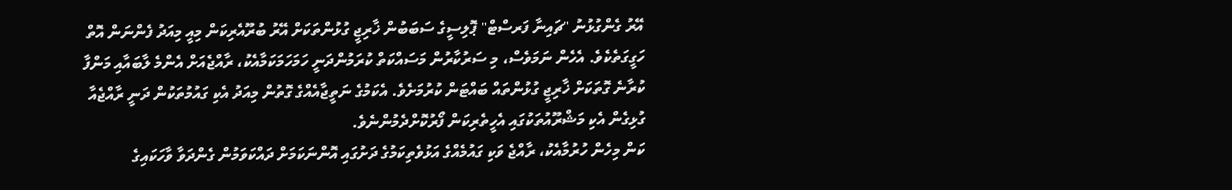އޭރު ގެންގުޅުނު "ޗައިނާ ފަރސްޓް" ޕޮލިސީގެ ސަބަބުން ޚާރިޖީ ގުޅުންތަކަށް އޭރު ބުރޫއެރިކަން މިއީ މިއަދު ފެންނަން އޮތް ހަގީގަތެކެވެ. އެހެން ނަމަވެސް، މި ސަރުކާރުން މަސައްކަތް ކުރަމުންދަނީ ހަމަހަމަކަމާއެކު، ރާއްޖެއަށް އެންމެ ލާބައާއި މަންފާ ކުރާނެ ގޮތަކަށް ޚާރިޖީ ގުޅުންތައް ބައްޓަން ކުރުމަށެވެ. އެކަމުގެ ނަތީޖާއެއްގެ ގޮތުން މިއަދު އެކި ގައުމުތަކުން ދަނީ ރާއްޖެއާ ގުޅިގެން އެކި މަޝްރޫއުތަކުގައި އެހީތެރިކަން ފޯރުކޮށްދެމުންނެވެ.
ކަން މިހެން ހުރުމާއެކު، ރާއްޖެ ވަކި ގައުމެއްގެ އަޅުވެތިކަމުގެ ދަށުގައި އޮންނަކަމަށް ދައްކަވަމުން ގެންދަވާ ވާހަކައިގެ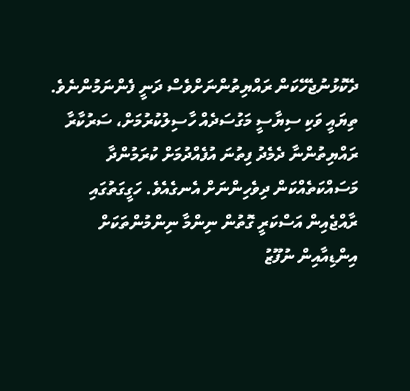ދެކޮޅުނުޖެހޭކަން ރައްޔިތުންނަށްވެސް ދަނީ ފެންނަމުންނެވެ. ތިޔައީ ވަކި ސިޔާސީ މަގުސަދެއް ހާސިލުކުރުމަށް، ސަރުކާރާ ރައްޔިތުންނާ ދެމެދު ފިތުނަ އުފެއްދުމަށް ކުރަމުންދާ މަސައްކަތެއްކަން ދިވެހިންނަށް އެނގެއެވެ. ހަގީގަތުގައި ރާއްޖެއިން އަސްކަރީ ގޮތުން ނިންމާ ނިންމުންތަކަށް އިންޑިއާއިން ނުފޫޒު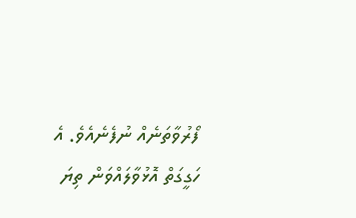ފޯރުވާތަނެއް ނުފެނެއެވެ. އެ ހަގީގަތް އޮޅުވާލައްވަން ތިޔަ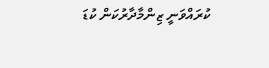ކުރައްވަނީ ޒިންމާދާރުކަން ކުޑަ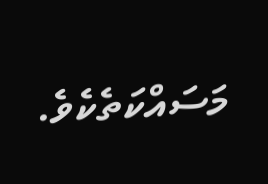މަސައްކަތެކެވެ.